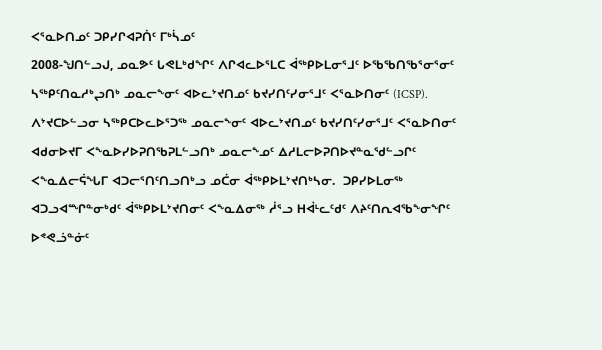ᐸᕐᓇᐅᑎᓄᑦ ᑐᑭᓯᒋᐊᕈᑏᑦ ᒥᒃᓵᓄᑦ
2008-ᖑᑎᓪᓗᒍ, ᓄᓇᕗᑦ ᒐᕙᒪᒃᑯᖏᑦ ᐱᒋᐊᓚᐅᕐᒪᑕ ᐋᖅᑭᐅᒪᓂᕐᒧᑦ ᐅᖃᖃᑎᖃᕐᓂᕐᓂᑦ ᓴᖅᑭᑦᑎᓇᓱᒃᖢᑎᒃ ᓄᓇᓕᖕᓂᑦ ᐊᐅᓚᔾᔪᑎᓄᑦ ᑲᔪᓯᑎᑦᓯᓂᕐᒧᑦ ᐸᕐᓇᐅᑎᓂᑦ (ICSP). ᐱᔾᔪᑕᐅᓪᓗᓂ ᓴᖅᑭᑕᐅᓚᐅᕐᑐᖅ ᓄᓇᓕᖕᓂᑦ ᐊᐅᓚᔾᔪᑎᓄᑦ ᑲᔪᓯᑎᑦᓯᓂᕐᒧᑦ ᐸᕐᓇᐅᑎᓂᑦ  ᐊᑯᓂᐅᔪᒥ ᐸᖕᓇᐅᓯᐅᕈᑎᖃᕈᒪᓪᓗᑎᒃ ᓄᓇᓕᖕᓄᑦ ᐃᓱᒪᓕᐅᕈᑎᐅᔪᓐᓇᖁᓪᓗᒋᑦ ᐸᖕᓇᐃᓕᕌᖓᒥ ᐊᑐᓕᕐᑎᑦᑎᓗᑎᒃᓗ ᓄᑖᓂ ᐋᖅᑭᐅᒪᔾᔪᑎᒃᓴᓂ.  ᑐᑭᓯᐅᒪᓂᖅ ᐊᑐᓗᐊᙱᓐᓂᒃᑯᑦ ᐋᖅᑭᐅᒪᔾᔪᑎᓂᑦ ᐸᖕᓇᐃᓂᖅ ᓲᕐᓗ ᕼᐋᒻᓚᑦᑯᑦ ᐱᔨᑦᑎᕆᐊᖃᖕᓂᖏᑦ ᐅᕝᕙᓘᓐᓃᑦ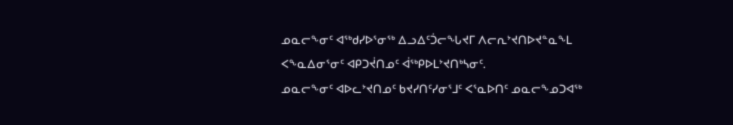ᓄᓇᓕᖕᓂᑦ ᐊᖅᑯᓯᐅᕐᓂᖅ ᐃᓗᐃᑦᑑᓕᖓᔪᒥ ᐱᓕᕆᔾᔪᑎᐅᔪᓐᓇᖕᒪ ᐸᖕᓇᐃᓂᕐᓂᑦ ᐊᑭᑐᔫᑎᓄᑦ ᐋᖅᑭᐅᒪᔾᔪᑎᒃᓴᓂᑦ.
ᓄᓇᓕᖕᓂᑦ ᐊᐅᓚᔾᔪᑎᓄᑦ ᑲᔪᓯᑎᑦᓯᓂᕐᒧᑦ ᐸᕐᓇᐅᑎᑦ ᓄᓇᓕᖕᓄᑐᐊᖅ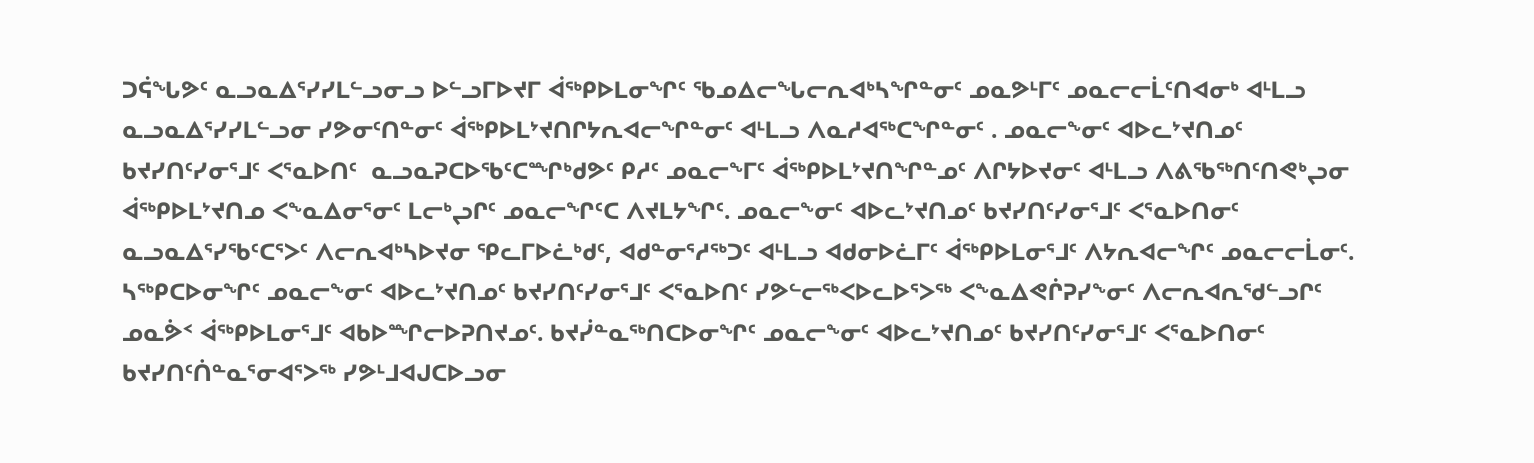ᑐᕌᖓᕗᑦ ᓇᓗᓇᐃᕐᓯᓯᒪᓪᓗᓂᓗ ᐅᓪᓗᒥᐅᔪᒥ ᐋᖅᑭᐅᒪᓂᖏᑦ ᖃᓄᐃᓕᖓᓕᕆᐊᒃᓴᖏᓐᓂᑦ ᓄᓇᕗᒻᒥᑦ ᓄᓇᓕᓕᒫᑦᑎᐊᓂᒃ ᐊᒻᒪᓗ ᓇᓗᓇᐃᕐᓯᓯᒪᓪᓗᓂ ᓯᕗᓂᑦᑎᓐᓂᑦ ᐋᖅᑭᐅᒪᔾᔪᑎᒋᔭᕆᐊᓕᖏᓐᓂᑦ ᐊᒻᒪᓗ ᐱᓇᓱᐊᖅᑕᖏᓐᓂᑦ . ᓄᓇᓕᖕᓂᑦ ᐊᐅᓚᔾᔪᑎᓄᑦ ᑲᔪᓯᑎᑦᓯᓂᕐᒧᑦ ᐸᕐᓇᐅᑎᑦ  ᓇᓗᓇᕈᑕᐅᖃᑦᑕᙱᒃᑯᕗᑦ ᑭᓱᑦ ᓄᓇᓕᖕᒥᑦ ᐋᖅᑭᐅᒪᔾᔪᑎᖏᓐᓄᑦ ᐱᒋᔭᐅᔪᓂᑦ ᐊᒻᒪᓗ ᐱᕕᖃᖅᑎᑦᑎᕙᒃᖢᓂ ᐋᖅᑭᐅᒪᔾᔪᑎᓄ ᐸᖕᓇᐃᓂᕐᓂᑦ ᒪᓕᒃᖢᒋᑦ ᓄᓇᓕᖏᑦᑕ ᐱᔪᒪᔭᖏᑦ. ᓄᓇᓕᖕᓂᑦ ᐊᐅᓚᔾᔪᑎᓄᑦ ᑲᔪᓯᑎᑦᓯᓂᕐᒧᑦ ᐸᕐᓇᐅᑎᓂᑦ ᓇᓗᓇᐃᕐᓯᖃᑦᑕᕐᐳᑦ ᐱᓕᕆᐊᒃᓴᐅᔪᓂ ᕿᓚᒥᐅᓛᒃᑯᑦ, ᐊᑯᓐᓂᕐᓱᖅᑐᑦ ᐊᒻᒪᓗ ᐊᑯᓂᐅᓛᒥᑦ ᐋᖅᑭᐅᒪᓂᕐᒧᑦ ᐱᔭᕆᐊᓕᖏᑦ ᓄᓇᓕᓕᒫᓂᑦ.
ᓴᖅᑭᑕᐅᓂᖏᑦ ᓄᓇᓕᖕᓂᑦ ᐊᐅᓚᔾᔪᑎᓄᑦ ᑲᔪᓯᑎᑦᓯᓂᕐᒧᑦ ᐸᕐᓇᐅᑎᑦ ᓯᕗᓪᓕᖅᐸᐅᓚᐅᕐᐳᖅ ᐸᖕᓇᐃᕙᒌᕈᓯᖕᓂᑦ ᐱᓕᕆᐊᕆᖁᓪᓗᒋᑦ ᓄᓇᕘᑉ ᐋᖅᑭᐅᒪᓂᕐᒧᑦ ᐊᑲᐅᙱᓕᐅᕈᑎᔪᓄᑦ. ᑲᔪᓰᓐᓇᖅᑎᑕᐅᓂᖏᑦ ᓄᓇᓕᖕᓂᑦ ᐊᐅᓚᔾᔪᑎᓄᑦ ᑲᔪᓯᑎᑦᓯᓂᕐᒧᑦ ᐸᕐᓇᐅᑎᓂᑦ ᑲᔪᓯᑎᑦᑏᓐᓇᕐᓂᐊᕐᐳᖅ ᓯᕗᒻᒧᐊᒍᑕᐅᓗᓂ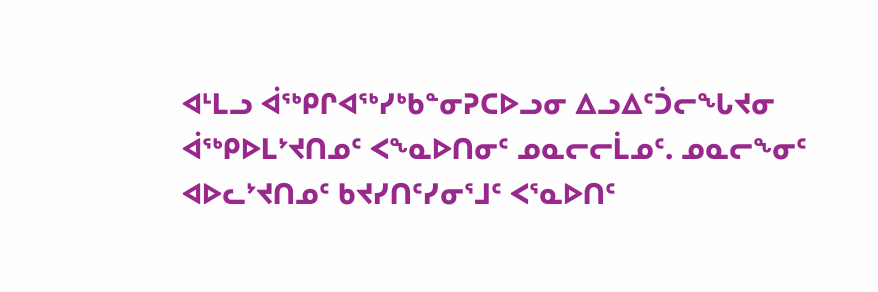ᐊᒻᒪᓗ ᐋᖅᑭᒋᐊᖅᓯᒃᑲᓐᓂᕈᑕᐅᓗᓂ ᐃᓗᐃᑦᑑᓕᖓᔪᓂ ᐋᖅᑭᐅᒪᔾᔪᑎᓄᑦ ᐸᖕᓇᐅᑎᓂᑦ ᓄᓇᓕᓕᒫᓄᑦ. ᓄᓇᓕᖕᓂᑦ ᐊᐅᓚᔾᔪᑎᓄᑦ ᑲᔪᓯᑎᑦᓯᓂᕐᒧᑦ ᐸᕐᓇᐅᑎᑦ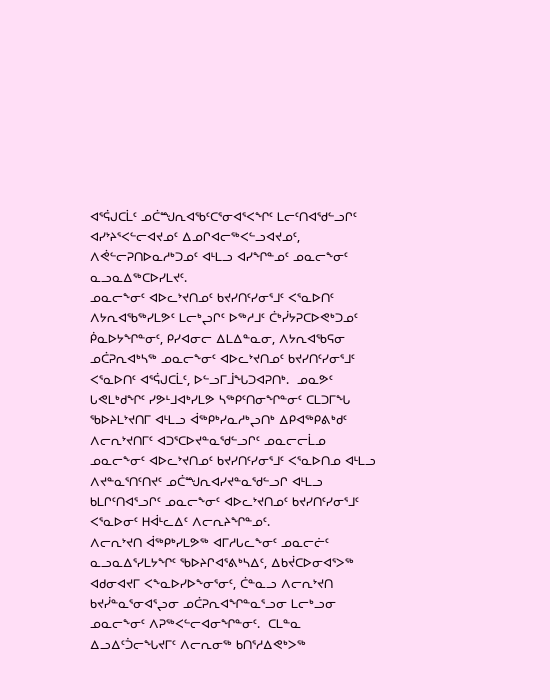ᐊᕐᕌᒍᑕᒫᑦ ᓄᑖᙳᕆᐊᖃᑦᑕᕐᓂᐊᕐᐸᖏᑦ ᒪᓕᑦᑎᐊᖁᓪᓗᒋᑦ ᐊᓯᔾᔨᕐᐸᓪᓕᐊᔪᓄᑦ ᐃᓄᒋᐊᓕᖅᐸᓪᓗᐊᔪᓄᑦ, ᐱᕚᓪᓕᕈᑎᐅᓇᓱᒃᑐᓄᑦ ᐊᒻᒪᓗ ᐊᓯᖏᓐᓄᑦ ᓄᓇᓕᖕᓂᑦ ᓇᓗᓇᐃᖅᑕᐅᓯᒪᔪᑦ.
ᓄᓇᓕᖕᓂᑦ ᐊᐅᓚᔾᔪᑎᓄᑦ ᑲᔪᓯᑎᑦᓯᓂᕐᒧᑦ ᐸᕐᓇᐅᑎᑦ ᐱᔭᕆᐊᖃᖅᓯᒪᕗᑦ ᒪᓕᒃᖢᒋᑦ ᐅᖅᓱᒧᑦ ᑖᒃᓰᔭᕈᑕᐅᕙᒃᑐᓄᑦ ᑮᓇᐅᔭᖏᓐᓂᑦ, ᑭᓯᐊᓂᓕ ᐃᒪᐃᓐᓇᓂ, ᐱᔭᕆᐊᖃᕋᓂ ᓄᑖᕈᕆᐊᒃᓴᖅ ᓄᓇᓕᖕᓂᑦ ᐊᐅᓚᔾᔪᑎᓄᑦ ᑲᔪᓯᑎᑦᓯᓂᕐᒧᑦ ᐸᕐᓇᐅᑎᑦ ᐊᕐᕌᒍᑕᒫᑦ, ᐅᓪᓗᒥᒨᖓᑐᐊᕈᑎᒃ.  ᓄᓇᕗᑦ ᒐᕙᒪᒃᑯᖏᑦ ᓯᕗᒻᒧᐊᒃᓯᒪᕗ ᓴᖅᑭᑦᑎᓂᖏᓐᓂᑦ ᑕᒪᑐᒥᖓ ᖃᐅᔨᒪᔾᔪᑎᒥ ᐊᒻᒪᓗ ᐋᖅᑭᒃᓯᓇᓱᒃᖢᑎᒃ ᐃᑭᐊᖅᑭᕕᒃᑯᑦ ᐱᓕᕆᔾᔪᑎᒥᑦ ᐊᑐᕐᑕᐅᔪᓐᓇᖁᓪᓗᒋᑦ ᓄᓇᓕᓕᒫᓄ ᓄᓇᓕᖕᓂᑦ ᐊᐅᓚᔾᔪᑎᓄᑦ ᑲᔪᓯᑎᑦᓯᓂᕐᒧᑦ ᐸᕐᓇᐅᑎᓄ ᐊᒻᒪᓗ ᐱᔪᓐᓇᕐᑎᑦᑎᔪᑦ ᓄᑖᙳᕆᐊᓯᔪᓐᓇᖁᓪᓗᒋ ᐊᒻᒪᓗ ᑲᒪᒋᑦᑎᐊᕐᓗᒋᑦ ᓄᓇᓕᖕᓂᑦ ᐊᐅᓚᔾᔪᑎᓄᑦ ᑲᔪᓯᑎᑦᓯᓂᕐᒧᑦ ᐸᕐᓇᐅᓂᑦ ᕼᐋᒻᓚᐃᑦ ᐱᓕᕆᔨᖏᓐᓄᑦ.
ᐱᓕᕆᔾᔪᑎ ᐋᖅᑭᒃᓯᒪᕗᖅ ᐊᒥᓱᒐᓚᖕᓂᑦ ᓄᓇᓕᓖᑦ ᓇᓗᓇᐃᕐᓯᒪᔭᖏᑦ ᖃᐅᔨᒋᐊᕐᕕᒃᓴᐃᑦ, ᐃᑲᔫᑕᐅᓂᐊᕐᐳᖅ ᐊᑯᓂᐊᔪᒥ ᐸᖕᓇᐅᓯᐅᖕᓂᕐᓂᑦ, ᑖᓐᓇᓗ ᐱᓕᕆᔾᔪᑎ ᑲᔪᓰᓐᓇᕐᓂᐊᕐᖢᓂ ᓄᑖᕈᕆᐊᖏᓐᓇᕐᓗᓂ ᒪᓕᒃᓗᓂ ᓄᓇᓕᖕᓂᑦ ᐱᕈᖅᐸᓪᓕᐊᓂᖏᓐᓂᑦ.  ᑕᒪᓐᓇ ᐃᓗᐃᑦᑑᓕᖓᔪᒥᑦ ᐱᓕᕆᓂᖅ ᑲᑎᕐᓱᐃᕙᒃᐳᖅ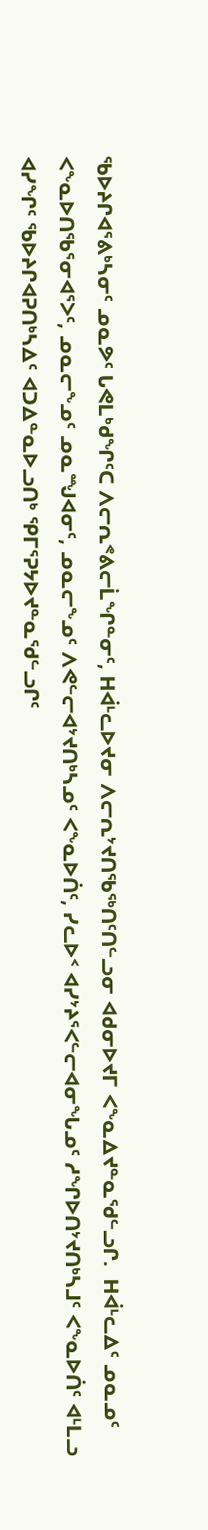ᖃᐅᔨᒋᐊᕐᕕᒃᓴᓂᑦ ᓄᓇᕗᑦ ᒐᕙᒪᒃᑯᖏᑦᑕ ᐱᓕᕆᕝᕕᓕᒫᖏᓐᓂᑦ, ᕼᐋᒻᓚᐅᔪᓂ ᐱᓕᕆᔾᔪᑎᖃᖅᑎᑦᑎᓪᓗᓂ ᐊᑯᓂᐅᔪᒥ ᐸᖕᓇᐃᔪᓐᓇᖁᓪᓗᒋ.  ᕼᐋᒻᓚᐃᑦ ᓄᓇᓄᑦ ᐸᖕᓇᐅᑎᖃᕐᓂᐊᕐᐳᑦ, ᓄᓇᓕᖕᓄᑦ ᓄᓇᙳᐊᓂᑦ, ᓄᓇᓕᖕᓄᑦ ᐱᕙᓪᓕᐊᔾᔪᑎᒃᓴᓄᑦ ᐸᖕᓇᐅᑏᑦ, ᓯᓚᐅᑉ ᐊᓯᔾᔨᕐᐸᓪᓕᐊᓂᖓᓄᑦ ᓱᖏᐅᑎᔾᔪᑎᒃᓴᒧᑦ ᐸᖕᓇᐅᑏᑦ ᐊᒻᒪᓗ ᐊᓯᖏᑦ ᖃᐅᔨᒋᐊᕈᑎᒃᓴᐃᑦ ᐊᑐᐃᓐᓇᐅᓗᑎᒃ ᕿᒥᕐᕈᔭᐅᔪᓐᓇᖁᓪᓗᒋᑦ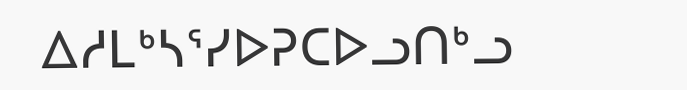ᐃᓱᒪᒃᓴᕐᓯᐅᕈᑕᐅᓗᑎᒃᓗ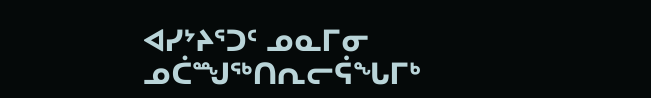ᐊᓯᔾᔨᕐᑐᑦ ᓄᓇᒥᓂ ᓄᑖᙳᖅᑎᕆᓕᕌᖓᒥᒃ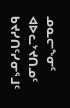ᓄᓇᓕᖕᓂᑦ ᐊᐅᓚᔾᔪᑎᓄᑦ ᑲᔪᓯᑎᑦᓯᓂᕐᒧᑦ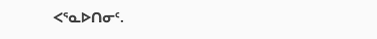ᐸᕐᓇᐅᑎᓂᑦ.